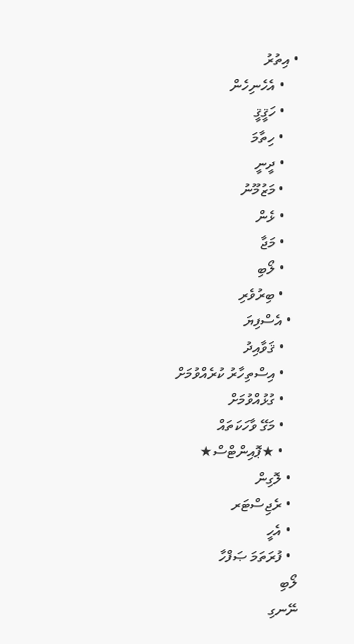• އިތުރު
    • އެހެނިހެން
    • ހަޤީޤީ
    • ހިތާމަ
    • ދީނީ
    • މަޒުމޫނު
    • ޅެން
    • މަޖާ
    • ލޯބި
    • ބިރުވެރި
  • އެސްފިޔަ
    • ޤަވާއިދު
    • އިސްތިހާރު ކުރެއްވުމަށް
    • ގުޅުއްވުމަށް
    • މަގޭ ވާހަކަތައް
    • ★ޕޮއިންޓްސް★
  • ލޮގިން
  • ރެޖިސްޓަރ
  • އެހީ
  • ފުރަތަމަ ޞަފްހާ
ލޯބި
ނޭނގި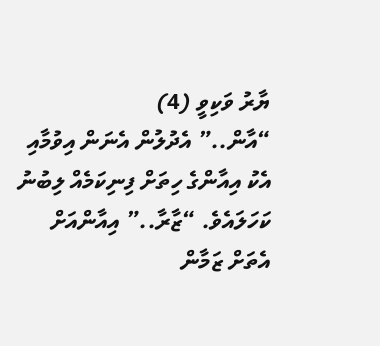ޔާރު ވަކިވީ (4)
“އާން..” އެދުލުން އެނަން އިވުމާއި އެކު އިއާންގެ ހިތަށް ފިނިކަމެއް ލިބުނު ކަހަލައެވެ. “ޒާރާ..” އިއާންއަށް އެތަށް ޒަމާން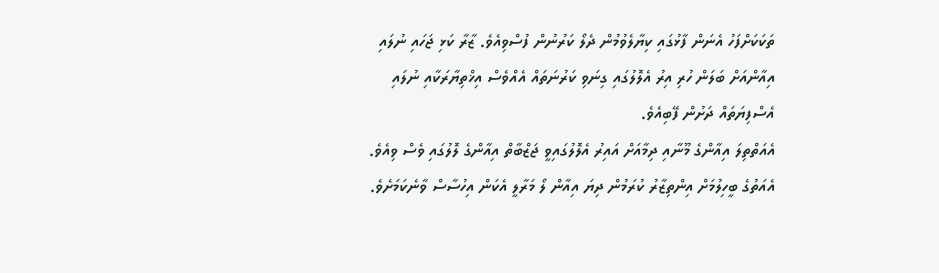ތަކަކަށްފަހު އެނަން ފާޅުގައި ކިޔާލެވުމުން ދެލޯ ކަރުނުން ފުސްވިއެވެ. ޒާރާ ކަޅި ޖަހައި ނުލައި އިއާންއަށް ބަލަން ހުރި އިރު އެލޮލުގައި ގިނަވި ކަރުނަތައް އެއްވެސް އިޚްތިޔާރަކާއި ނުލައި އެސްފިޔަތައް ދަށުން ފޭބިއެވެ.
އެއަތްތިލަ އިއާންގެ މޫނާއި ދިމާއަށް އައިރު އެލޮލުގައިވީ ޖަޒްބާތް އިއާންގެ ލޮލުގައި ވެސް ވިއެވެ. އެއަތުގެ ބީހިލުމަށް އިންތިޒާރު ކުރަމުން ދިޔަ އިއާން ލޯ މަރާލީ އެކަން އިހުސާސް ވާނެކަމަށެވެ.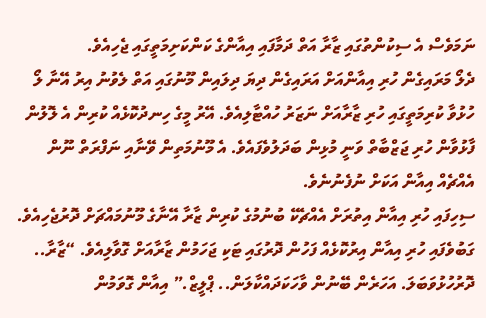ނަމަވެސް އެ ސިކުންތުގައި ޒާރާ އަތް ދަމާފައި އިއާންގެ ކަންކަށިމަތީގައި ޖެހިއެވެ.
ދެލޯ މަރައިގެން ހުރި އިއާންއަށް އަރައިގެން ދިޔަ ދިލައިން މޫނުގައި އަތް ލެވުނު އިރު އޭނާ ލޯ ހުޅުވާ ކުރިމަތީގައި ހުރި ޒާރާއަށް ނަޒަރު ހުއްޓާލިއެވެ. އޭރު މީގެ ހިނދުކޮޅެއް ކުރިން އެ ލޮލުން ފާޅުވާން ހުރި ޖަޒްބާތް ވަނީ މުޅިން ބަދަލުވެފައެވެ. އެ މޫނުމަތިން ވޭނާއި ނަފްރަތް ނޫން އެއްޗެއް އިއާން އަކަށް ނުފެނުނެވެ.
ސިހިފައި ހުރި އިއާން އިތުރަށް އެއްޗެކޭ ބުނުމުގެ ކުރިން ޒާރާ އޭނާގެ މޫނުމައްޗަށް ދޮރުޖެހިއެވެ. ގަބުވެފައި ހުރި އިއާން އިރުކޮޅެއް ފަހުން ދޮރުގައި ޓަކި ޖަހަމުން ޒާރާއަށް ގޮވާލިއެވެ. “ޒާރާ.. ދޮރުހުޅުވަބަލަ. އަހަރެން ބޭނުން ވާހަކަދައްކާލަން.. ޕްލީޒް.” އިއާން ގޮވަމުން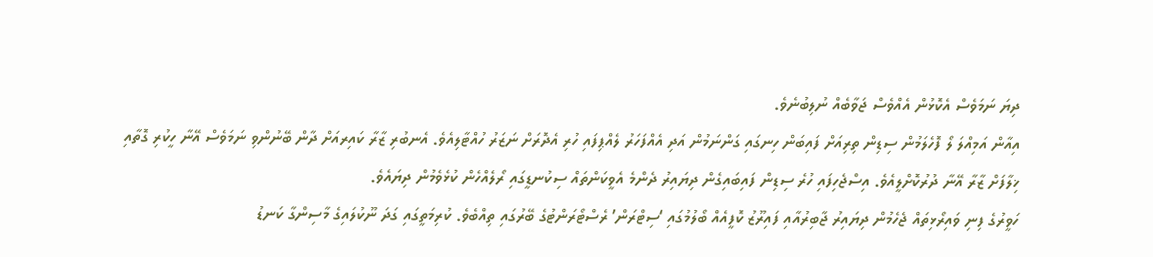ދިޔަ ނަމަވެސް އެކޮޅުން އެއްވެސް ޖަވާބެއް ނުލިބުނެވެ.
އިއާން އަމިއްލަ ލޯ ފޮހެލަމުން ސިޑިން ތިރިއަށް ފައިބަން ހިނގައި ގަންނަމުން އަދި އެއްފަހަރު ލެއްޕިފައި ހުރި އެދޮރަށް ނަޒަރު ހުއްޓާލިއެވެ. އެނބުރި ޒާރާ ކައިރއަށް ދާން ބޭނުންވި ނަމަވެސް އޭނާ ހީކުރި ގޮތާއި ޚިލާފަށް ޒާރާ އޭނާ ދުރުކޮށްލީއެވެ. އިސްޖެހިފައި ހުރެ ސިޑިން ފައިބައިގެން ދިޔައިރު ދެންމެ އެވީކަންތައް ސިކުނޑީގައި ރޯލެއްހެން ކުޅެވެމުން ދިޔައެވެ.
ހަވީރުގެ ފިނި ވައިރޯޅިތައް ޖެހެމުން ދިޔައިރު ޖާބިރުއާއި ފައިރޫޒު ކޮފީއެއް ބޯލުމުގައި ‘ސިޓްރަން’ ރެސްޓޯރަންޓުގެ ބޭރުގައި ތިއްބެވެ. ކުރިމަތީގައި ގަދަ ނޫކުލައިގެ މާސިންގާ ކަނޑު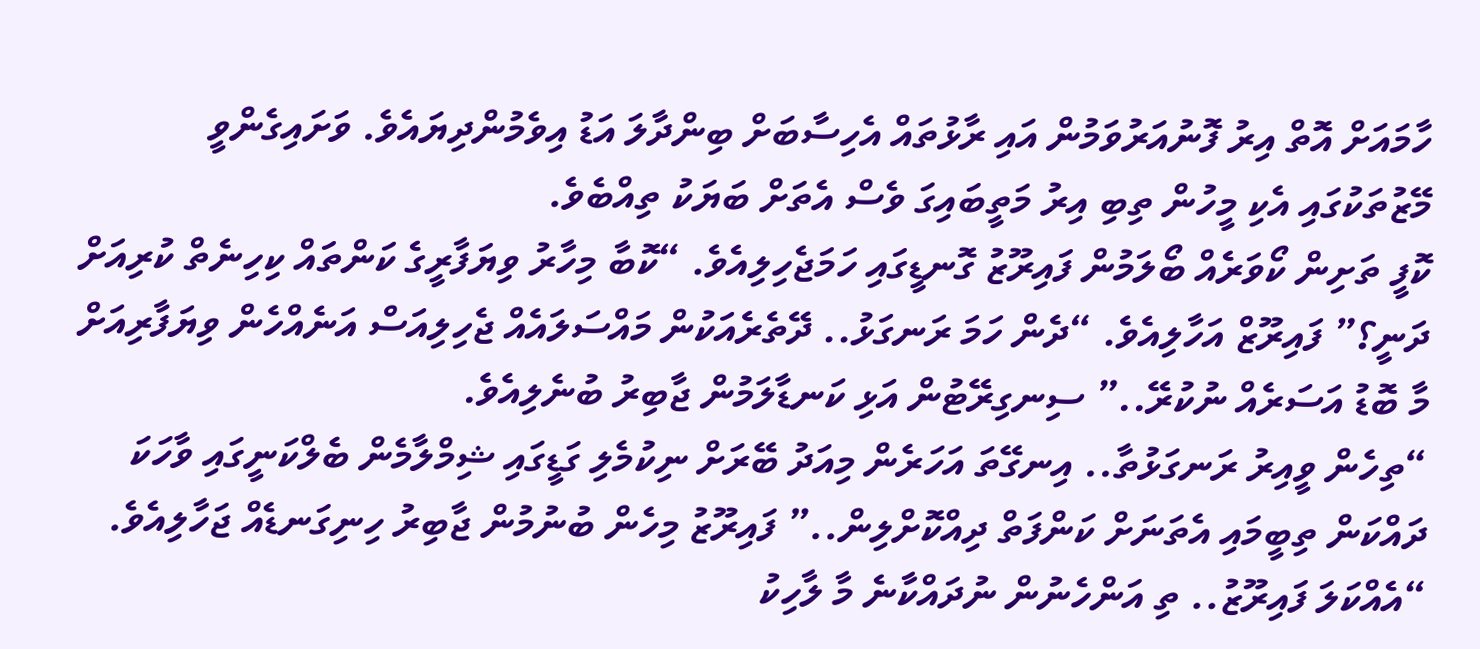ހާމައަށް އޮތް އިރު ފޮނުއަރުވަމުން އައި ރާޅުތައް އެހިސާބަށް ބިންދާލަ އަޑު އިވެމުންދިޔައެވެ. ވަށައިގެންވީ މޭޒުތަކުގައި އެކި މީހުން ތިބި އިރު މަތީބައިގަ ވެސް އެތަށް ބަޔަކު ތިއްބެވެ.
ކޮފީ ތަށިން ކޯވަރެއް ބޯލަމުން ފައިރޫޒު ގޮނޑީގައި ހަމަޖެހިލިއެވެ. “ކޮބާ މިހާރު ވިޔަފާރީގެ ކަންތައް ކިހިނެތް ކުރިއަށް ދަނީ؟” ފައިރޫޒް އަހާލިއެވެ. “ދެން ހަމަ ރަނގަޅު.. ދޭތެރެއަކުން މައްސަލައެއް ޖެހިލިއަސް އަނެއްހެން ވިޔަފާރިއަށް މާ ބޮޑު އަސަރެއް ނުކުރޭ..” ސިނގިރޭޓުން އަޅި ކަނޑާލަމުން ޖާބިރު ބުނެލިއެވެ.
“ތިހެން ވީއިރު ރަނގަޅުތާ.. އިނގޭތަ އަހަރެން މިއަދު ބޭރަށް ނިކުމެލި ގަޑީގައި ޝިމްލާމެން ބެލްކަނީގައި ވާހަކަ ދައްކަން ތިބީމައި އެތަނަށް ކަންފަތް ދިއްކޮށްލިން..” ފައިރޫޒު މިހެން ބުނުމުން ޖާބިރު ހިނިގަނޑެއް ޖަހާލިއެވެ. “އެއްކަލަ ފައިރޫޒު.. ތި އަންހެނުން ނުދައްކާނެ މާ ލާހިކު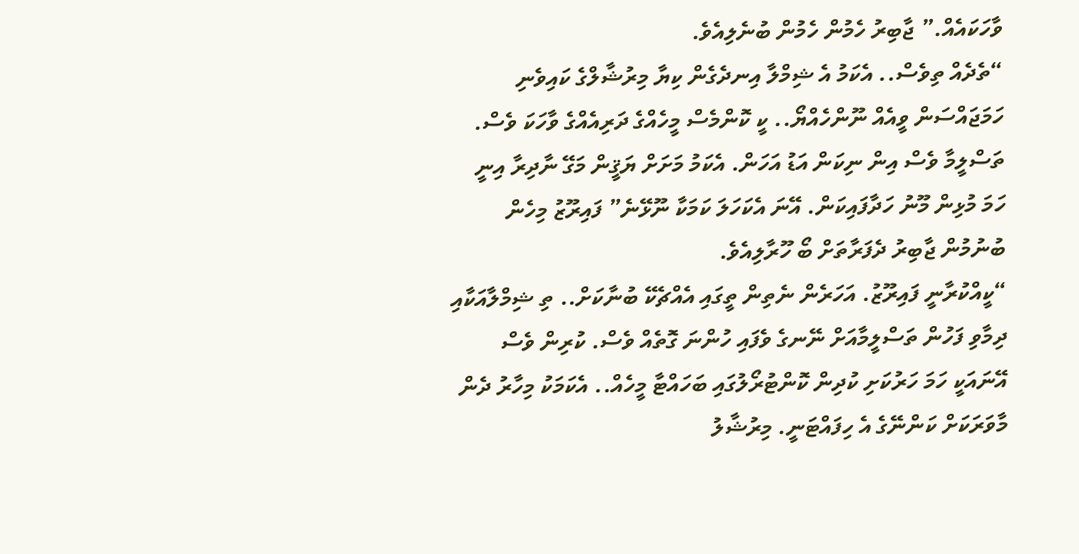ވާހަކައެއް.” ޖާބިރު ހެމުން ހެމުން ބުނެލިއެވެ.
“ތެދެއް ތިވެސް.. އެކަމު އެ ޝިމްލާ އިނދެގެން ކިޔާ މިރުޝާލްގެ ކައިވެނި ހަމަޖައްސަން ވީއެއް ނޫންހެއްޔޯ.. ކީ ކޮންމެސް މީހެއްގެ ދަރިއެއްގެ ވާހަކަ ވެސް. ތަސްލީމާ ވެސް އިން ނިކަން އަޑު އަހަން. އެކަމު މަށަށް ޔަޤީން މަގޭ ނާދިރާ އިނީ ހަމަ މުޅިން މޫނު ހަދާފައިކަން. އޭނަ އެކަހަލަ ކަމަކާ ނޫޅޭނެ” ފައިރޫޒު މިހެން ބުނުމުން ޖާބިރު ދެފަރާތަށް ބޯ ހޫރާލިއެވެ.
“ކީއްކުރާނީ ފައިރޫޒު. އަހަރެން ނެތިން ތީގައި އެއްޗެކޭ ބުނާކަށް.. ތި ޝިމްލާއަކާއި ދިމާވި ފަހުން ތަސްލީމާއަށް ނޭނގެ ވެފައި ހުންނަ ގޮތެއް ވެސް. ކުރިން ވެސް އޭނައަކީ ހަމަ ހަރުކަށި ކުދިން ކޮންޓުރޯލުގައި ބަހައްޓާ މީހެއް.. އެކަމަކު މިހާރު ދެން މާވަރަކަށް ކަންނޭގެ އެ ހިފައްޓަނީ. މިރުޝާލު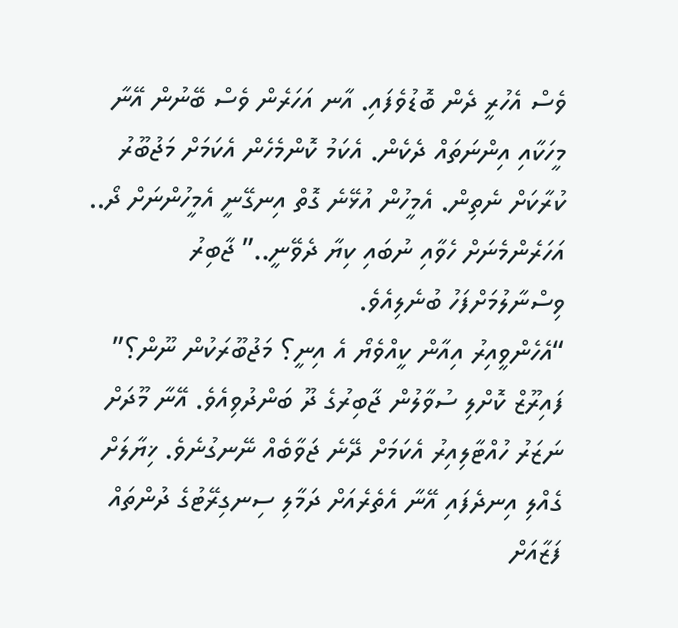ވެސް އެހުރީ ދެން ބޮޑުވެފައި. އާނ އަހަރެން ވެސް ބޭނުން އޭނާ މީހަކާއި އިންނަތައް ދެކެން. އެކަމު ކޮންމެހެން އެކަމަށް މަޖުބޫރު ކުރާކަށް ނެތިން. އެމީހުން އުޅޭނެ ގޮތް އިނގޭނީ އެމީހުންނަށް ދޯ.. އަހަރެންމެނަށް ހެވާއި ނުބައި ކިޔާ ދެވޭނީ..” ޖާބިރު ވިސްނާލުމަށްފަހު ބުނެލިއެވެ.
“އެހެންވީއިރު އިއާން ކީއްވެޔޯ އެ އިނީ؟ މަޖުބޫރަކުން ނޫން؟” ފައިރޫޒް ކޮށްލި ސުވާލުން ޖާބިރުގެ ދޫ ބަންދުވިއެވެ. އޭނާ މޫދަށް ނަޒަރު ހުއްޓާލިއިރު އެކަމަށް ދޭނެ ޖަވާބެއް ނޭނގުނެވެ. ޚިޔާލަށް ގެއްލި އިނދެފައި އޭނާ އެތެރެއަށް ދަމާލި ސިނގިރޭޓުގެ ދުންތައް ފަޒާއަށް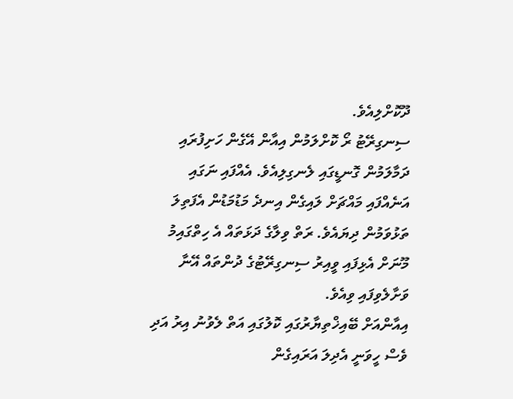ދޫކޮށްލިއެވެ.
ސިނގިރޭޓު ރޯ ކޮށްލަމުން އިއާން އޭގެން ހަށިފުރައި ދަމާލަމުން ގޮނޑީގައި ލެނގިލިއެވެ. އެއްފައި ނަގައި އަނެއްފައި މައްޗަށް ލައިގެން އިނދެ މަޑުމަޑުން އެފަތިލަ ތަޅުވަމުން ދިޔައެވެ. ރަތް ވިލާގެ ދަޅަތައް އެ ހިތްގައިމު މޫނަށް އެޅިފައި ވީއިރު ސިނގިރޭޓުގެ ދުންތައް އޭނާ ވަށާލެވިފައި ވިއެވެ.
އިއާންއަށް ބޭއިޚްތިޔާރުގައި ކޮލުގައި އަތް ލެވުނު އިރު އަދި ވެސް ހީވަނީ އެދިލަ އަރައިގެން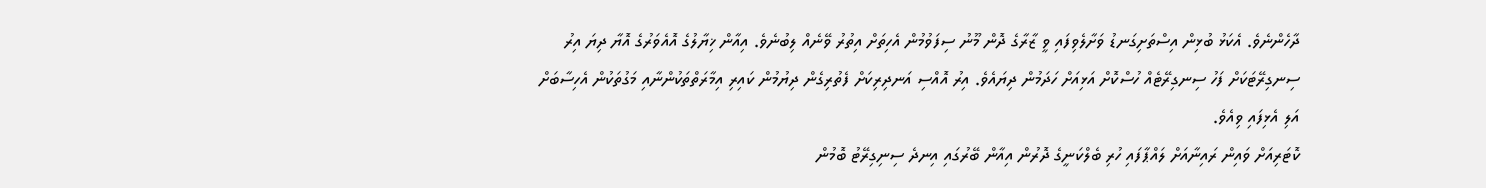ދާހެންނެވެ. އެކަޅު ބުޅިން އިސްތަށިގަނޑު ވަށާލެވިފައި ވީ ޒާރާގެ ދޮން މޫނު ސިފަވުމުން އެހިތަށް އިތުރު ވޭނެއް ލިބުނެވެ. އިއާން ޚިޔާލުގެ އޮއެވަރުގެ އޮޔާ ދިޔަ އިރު ސިނގިރޭޓަކަށް ފަހު ސިނގިރޭޓެއް ހުސްކޮށް އަޅިއަށް ހަދަމުން ދިޔައެވެ. އިރު އޮއްސި އަނދިރިކަށް ފެތުރިގެން ދިޔުމުން ކައިރި އިމާރަތްތަކުންނާއި މަގުތަކުން އެހިސާބަށް އަލި އެޅިފައި ވިއެވެ.
ކޮޓަރިއަށް ވައިން ރައިނާއަށް ލައްޕާފައި ހުރި ބެލްކަނީގެ ދޮރުން އިއާން ބޭރުގައި އިނދެ ސިނިގިރޭޓު ބޮމުން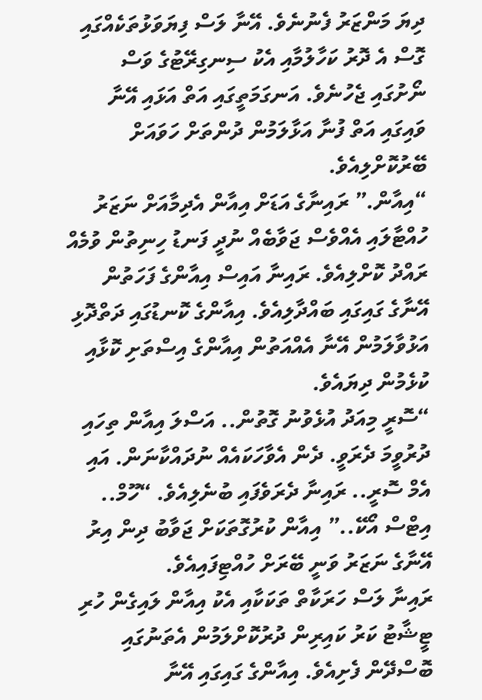ދިޔަ މަންޒަރު ފެނުނެވެ. އޭނާ ލަސް ފިޔަވަޅުތަކެއްގައި ގޮސް އެ ދޮރު ކަހާލުމާއި އެކު ސިނގިރޭޓުގެ ވަސް ނޯށުގައި ޖެހުނެވެ. އަނގަމަތީގައި އަތް އަޅައި އޭނާ ވައިގައި އަތް ފުނާ އަޅާލަމުން ދުންތަށް ހަވައަށް ބޭރުކޮށްލިއެވެ.
“އިއާން.” ރައިނާގެ އަޑަށް އިއާން އެދިމާއަށް ނަޒަރު ހުއްޓާލައި އެއްވެސް ޖަވާބެއް ނުދީ ފަނޑު ހިނިތުން ވުމެއް ރައްދު ކޮށްލިއެވެ. ރައިނާ އައިސް އިއާންގެ ފަހަތުން އޭނާގެ ގައިގައި ބައްދާލިއެވެ. އިއާންގެ ކޮނޑުގައި ދަތްދޮޅި އަޅުވާލަމުން އޭނާ އެއްއަތުން އިއާންގެ އިސްތަށި ކޮޅާއި ކުޅެމުން ދިޔައެވެ.
“ސޮރީ މިއަދު އުޅެވުނު ގޮތުން.. އަސްލަ އިއާން ތިހައި ދުރުވީމަ ދެރަވީ. ދެން އެވާހަކައެއް ނުދައްކާނަން. އައި އެމް ސޮރީ.. ރައިނާ ދެރަވެފައި ބުނެލިއެވެ. “ހޫމް.. އިޓްސް އޯކޭ..” އިއާން ކުރުގޮތަކަށް ޖަވާބު ދިން އިރު އޭނާގެ ނަޒަރު ވަނީ ބޭރަށް ހުއްޓިފައިއެވެ.
ރައިނާ ލަސް ހަރަކާތް ތަކަކާއި އެކު އިއާން ލައިގެން ހުރި ޓީޝާޓު ކަރު ކައިރިން ދުރުކޮށްލަމުން އެތަނުގައި ބޮސްދޭން ފެށިއެވެ. އިއާންގެ ގައިގައި އޭނާ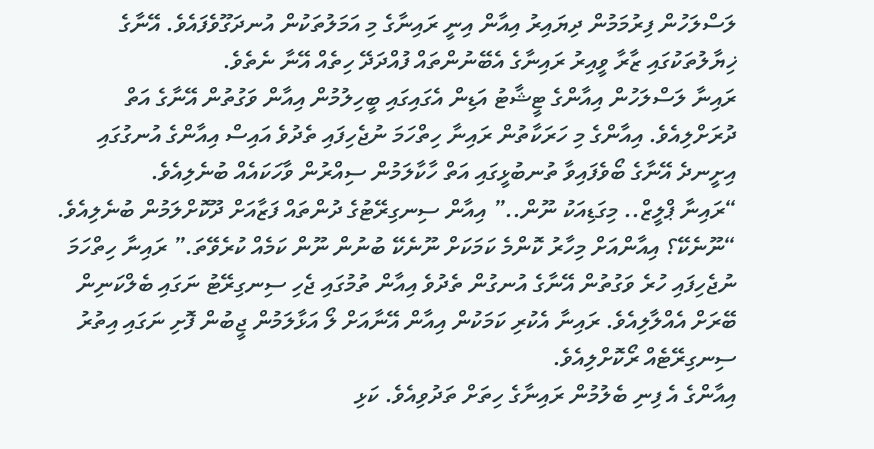ލަސްލަހުން ފިރުމަމުން ދިޔައިރު އިއާން އިނީ ރައިނާގެ މި އަމަލުތަކުން އުނދަގޫވެފައެވެ. އޭނާގެ ޚިޔާލުތަކުގައި ޒާރާ ވީއިރު ރައިނާގެ އެބޭނުންތައް ފުއްދަދޭ ހިތެއް އޭނާ ނެތެވެ.
ރައިނާ ލަސްލަހުން އިއާންގެ ޓީޝާޓު އަޑިން އެގައިގައި ބީހިލުމުން އިއާން ވަގުތުން އޭނާގެ އަތް ދުރަށްލިއެވެ. އިއާންގެ މި ހަރަކާތުން ރައިނާ ހިތްހަމަ ނުޖެހިފައި ތެދުވެ އައިސް އިއާންގެ އުނގުގައި އިށީނދެ އޭނާގެ ބޯވެފައިވާ ތުނބުޅީގައި އަތް ހާކާލަމުން ސިއްރުން ވާހަކައެއް ބުނެލިއެވެ.
“ރައިނާ ޕްލީޒް.. މިގަޑިއަކު ނޫން..” އިއާން ސިނގިރޭޓުގެ ދުންތައް ފަޒާއަށް ދޫކޮށްލަމުން ބުނެލިއެވެ. “ނޫނެކޭ؟ އިއާންއަށް މިހާރު ކޮންމެ ކަމަކަށް ނޫނެކޭ ބުނުން ނޫން ކަމެއް ކުރެވޭތަ.” ރައިނާ ހިތްހަމަ ނުޖެހިފައި ހުރެ ވަގުތުން އޭނާގެ އުނގުން ތެދުވެ އިއާން ތުމުގައި ޖެހި ސިނގިރޭޓު ނަގައި ބެލްކަނިން ބޭރަށް އެއްލާލިއެވެ. ރައިނާ އެކުރި ކަމަކުން އިއާން އޭނާއަށް ލޯ އަޅާލަމުން ޖީބުން ފޮށި ނަގައި އިތުރު ސިނގިރޭޓެއް ރޯކޮށްލިއެވެ.
އިއާންގެ އެ ފިނި ބެލުމުން ރައިނާގެ ހިތަށް ތަދުވިއެވެ. ކަޅި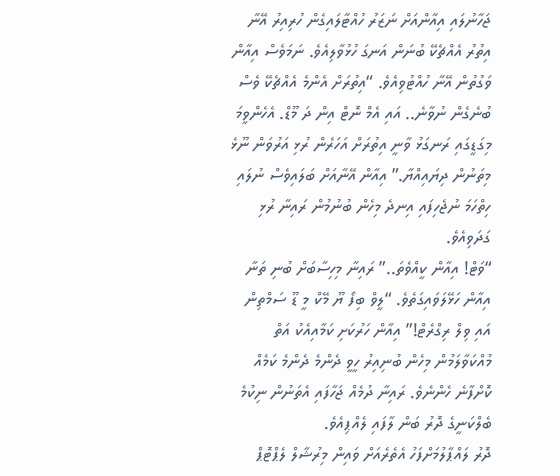ޖަހާނުލައި އިއާންއަށް ނަޒަރު ހުއްޓާލައިގެން ހުރިއިރު އޭނާ އިތުރު އެއްޗެކޭ ބުނަން އަނގަ ހުޅުވާލިއެވެ. ނަމަވެސް އިއާން ވަގުތުން އޭނާ ހުއްޓުވިއެވެ. “އިތުރަށް އެންމެ އެއްޗެކޭ ވެސް ބުނެގެން ނުވާނެ.. އައި އެމް ނޮޓް އިން ދަ މޫޑް. އެހެންވީމަ މިގަޑީގައި ރަނގަޅު ވާނީ އިތުރަށް އަހަރެން ރުޅި އަރުވަން ނޫޅެ މިތަނުން ދިޔައިއްޔާ.” އިއާން އޭނާއަށް ބަލައިވެސް ނުލައި ހިތްހަމަ ނުޖެހިފައި އިނދެ މިހެން ބުނުމުން ރައިނާ ރުޅި ގަދަވިއެވެ.
“ވަޓް! އިއާން ކީއްވެތަ..” ރައިނާ މިހިސާބަށް ބުނި ތަނާ އިއާން ހަޅޭލަވައިގަތެވެ. “ލީވް ބިފޯ ޔޫ މޭކް މީ ޑޫ ސަމްތިން އައި ވިލް ރިގްރެޓް!” އިއާން ހަރުކަށި ކަމާއިއެކު އަތް މުއްކަވާލަމުން މިހެން ބުނިއިރު ހީވީ ދެންމެ ދެންމެ ކަމެއް ކޮށްފާނެ ހެންނެވެ. ރައިނާ ދުމެއް ޖަހާފައި އެތަނުން ނިކުމެ ބެލްކަނީގެ ދޮރު ބަން ލާފައި ލެއްޕިއެވެ.
ދޮރު ލައްޕާލުމަށްފަހު އެތެރެއަށް ވައިން މިރުޝާލް ލެޕްޓޮޕް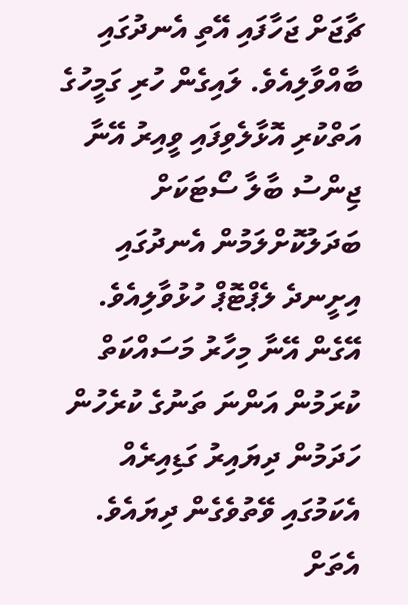ޗާޖަށް ޖަހާފައި އޭތި އެނދުގައި ބާއްވާލިއެވެ. ލައިގެން ހުރި ގަމީހުގެ އަތްކުރި އޮޅާލެވިފައި ވީއިރު އޭނާ ޖިންސު ބާލާ ސޯޓަކަށް ބަދަލުކޮށްލަމުން އެނދުގައި އިށީނދެ ލެޕްޓޮޕް ހުޅުވާލިއެވެ. އޭގެން އޭނާ މިހާރު މަސައްކަތް ކުރަމުން އަންނަ ތަނުގެ ކުރެހުން ހަދަމުން ދިޔައިރު ގަޑިއިރެއް އެކަމުގައި ވޭތުވެގެން ދިޔައެވެ.
އެތަށް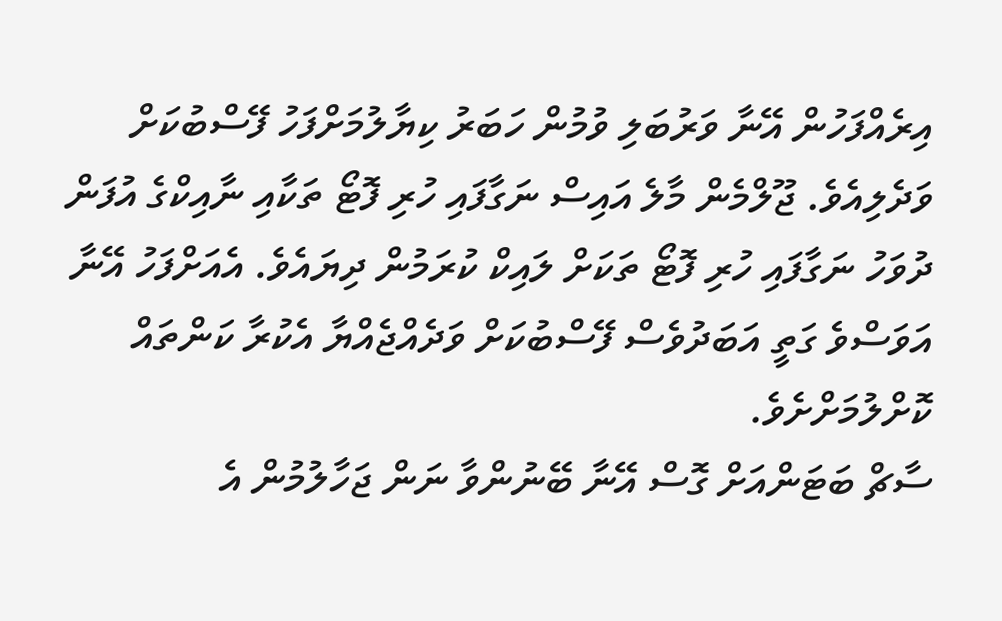އިރެއްފަހުން އޭނާ ވަރުބަލި ވުމުން ހަބަރު ކިޔާލުމަށްފަހު ފޭސްބުކަށް ވަދެލިއެވެ. ޖޫލްމެން މާލެ އައިސް ނަގާފައި ހުރި ފޮޓޯ ތަކާއި ނާއިކްގެ އުފަން ދުވަހު ނަގާފައި ހުރި ފޮޓޯ ތަކަށް ލައިކް ކުރަމުން ދިޔައެވެ. އެއަށްފަހު އޭނާ އަވަސްވެ ގަތީ އަބަދުވެސް ފޭސްބުކަށް ވަދެއްޖެއްޔާ އެކުރާ ކަންތައް ކޮށްލުމަށްށެވެ.
ސާޗް ބަޓަންއަށް ގޮސް އޭނާ ބޭނުންވާ ނަން ޖަހާލުމުން އެ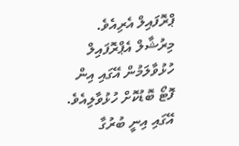ޕްރޮފައިލް އެރިއެވެ. މިރުޝާލް އެޕްރޮފައިލް ހުޅުވާލަމުން އޭގައި އިން ފޮޓޯ ބޮޑުކޮށް ހުޅުވާލިއެވެ. އޭގައި އިނީ ބުރުގާ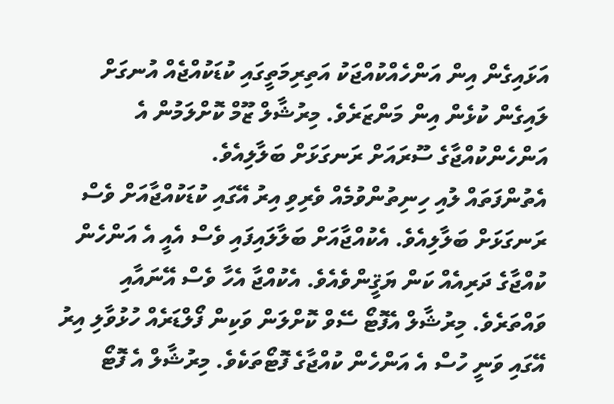އަޅައިގެން އިން އަންހެއްކުއްޖަކު އަތިރިމަތީގައި ކުޑަކުއްޖެއް އުނގަށް ލައިގެން ކުޅެން އިން މަންޒަރެވެ. މިރުޝާލް ޒޫމް ކޮށްލަމުން އެ އަންހެންކުއްޖާގެ ސޫރައަށް ރަނގަޅަށް ބަލާލިއެވެ.
އެތުންފަތައް ލުއި ހިނިތުންވުމެއް ވެރިވި އިރު އޭގައި ކުޑަކުއްޖާއަށް ވެސް ރަނގަޅަށް ބަލާލިއެވެ. އެކުއްޖާއަށް ބަލާލައިފައި ވެސް އެއީ އެ އަންހެން ކުއްޖާގެ ދަރިއެއް ކަން ޔަޤީންވެއެވެ. އެކުއްޖާ އެހާ ވެސް އޭނައާއި ވައްތަރެވެ. މިރުޝާލް އެފޮޓޯ ސޭވް ކޮށްލަން ވަކިން ފޯލްޑަރެއް ހުޅުވާލި އިރު އޭގައި ވަނީ ހުސް އެ އަންހެން ކުއްޖާގެ ފޮޓޯތަކެވެ. މިރުޝާލް އެ ފޮޓޯ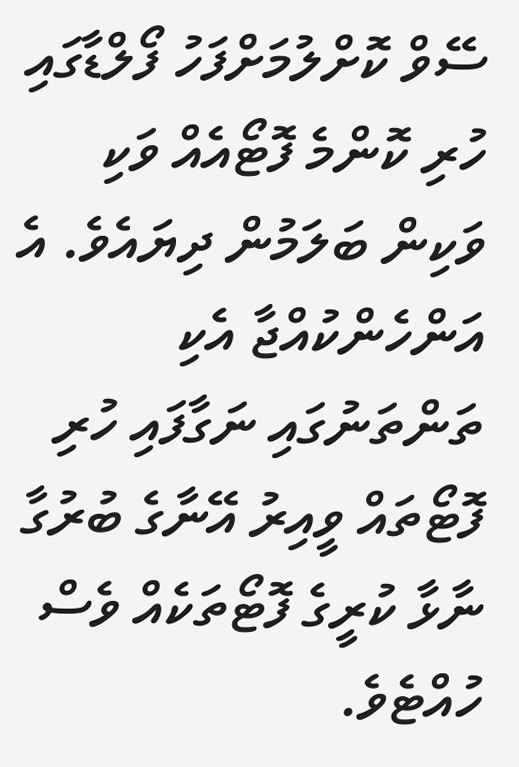ސޭވް ކޮށްލުމަށްފަހު ފޯލްޑާގައި ހުރި ކޮންމެ ފޮޓޯއެއް ވަކި ވަކިން ބަލަމުން ދިޔައެވެ. އެ އަންހެންކުއްޖާ އެކި ތަންތަނުގައި ނަގާފައި ހުރި ފޮޓޯތައް ވީއިރު އޭނާގެ ބުރުގާ ނާޅާ ކުރީގެ ފޮޓޯތަކެއް ވެސް ހުއްޓެވެ.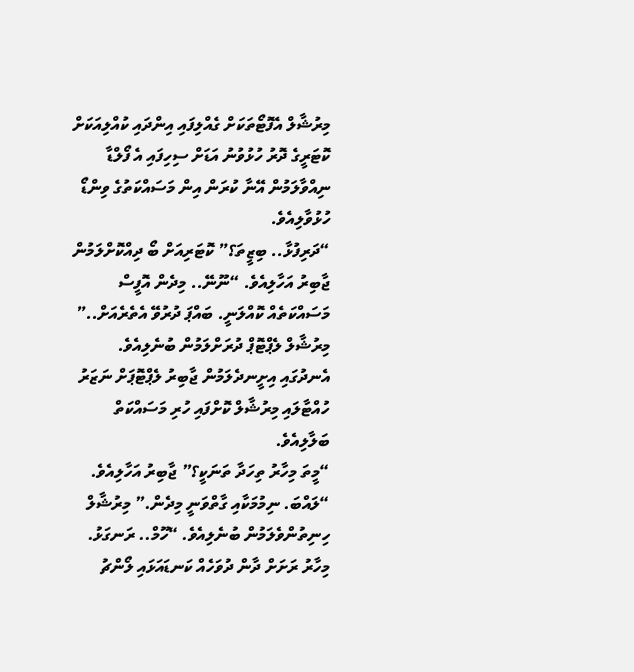މިރުޝާލް އެފޮޓޯތަކަށް ގެއްލިފައި އިންދައި ކުއްލިއަކަށް ކޮޓަރީގެ ދޮރު ހުޅުވުނު އަޑަށް ސިހިފައި އެ ފޯލްޑާ ނިއްވާލަމުން އޭނާ ކުރަން އިން މަސައްކަތުގެ ވިންޑޯ ހުޅުވާލިއެވެ.
“ދަރިފުޅާ.. ބިޒީތަ؟” ކޮޓަރިއަށް ބޯ ދިއްކޮށްލަމުން ޖާބިރު އަހާލިއެވެ. “ނޫނޭ.. މިދެން އޮފީސް މަސައްކަތެއް ކޮއްލަނީ. ބައްޕަ ދުރުވޭ އެތެރެއަށް..” މިރުޝާލް ލެޕްޓޮޕް ދުރަށްލަމުން ބުނެލިއެވެ. އެނދުގައި އިށީނދެލަމުން ޖާބިރު ލެޕްޓޮޕަށް ނަޒަރު ހުއްޓާލައި މިރުޝާލް ކޮށްފައި ހުރި މަސައްކަތް ބަލާލިއެވެ.
“މީތަ މިހާރު ތިހަދާ ތަނަކީ؟” ޖާބިރު އަހާލިއެވެ. “ލައްބަ. ނިމުމަކާއި ގާތްވަނީ މިދެން.” މިރުޝާލް ހިނިތުންވެލަމުން ބުނެލިއެވެ. “ހޫމް.. ރަނގަޅު. މިހާރު ރަށަށް ދާން ދުވަހެއް ކަނޑައަޅައި ލޯންޗު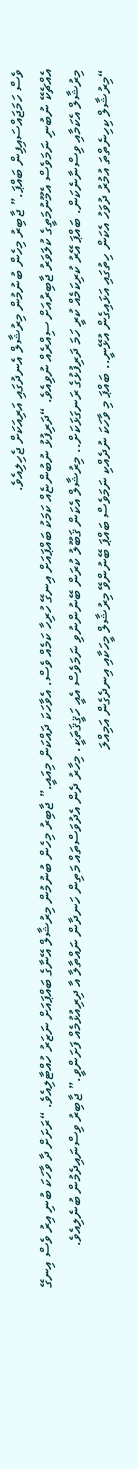ވެސް ހަމަޖައްސައިފިން ބައްޕަ.” ޖާބިރު މިހެން ބުނުމުން މިރުޝާލް އެނދުގައި އަރިއަކަށް ޖެހިލިއެވެ.
އެއްޗެކޭ ނުބުނި ނަމަވެސް އެމޫނުމަތީގެ ކުލަވަރު ޖާބިރުއަށް ސިއްރެއް ނުވިއެވެ. “ދަރިފުޅު ނުބުންޏެއް ކަމަކު ބައްޕައަށް އިނގޭ ހުރިހާ ކަމެއް ވެސް. އެވާހަކަ ދައްކަން މިއައީ.” ޖާބިރު މިހެން ބުނުމުން މިރުޝާލް އޭނާގެ ބައްޕައަށް ނަޒަރު ހުއްޓާލިއެވެ. “ރަށަށް ދާ ވާހަކަ ބުނި އިރު ވެސް އިނގޭ މިރުޝާލް އެކަމާއި ވިސްނާނެކަން. ބައްޕަ އޭރު ކުރިކަމެއް ކުރީ ހަމަ ދަރިފުޅުގެ ރަނގަޅަކަށް.. މިރުޝާލް އެކަން ޤަބޫލު ކުރަން ބޭނުންނުވި ނަމަވެސް އެއީ ހަޤީޤަތަކީ. މިހާރު ދެން އެދުވަސްތައް މަތިން ހަނދާން ނައްތާލާ އާ ދިރިއުޅުމެއް ފަށަންވީ.” ޖާބިރު ވިސްނައިދެމުން ބުނެލިއެވެ.
“މިރުޝާލް ކިހިނެތްތަ އުމުރު ދުވަހު އެކަން ހިތުގައި އަޅައިގެން އުޅޭނީ.. ބައްޕަ މި ވާހަކަ ނުދެއްކި ނަމަވެސް ބައްޕަ ބޭނުންވޭ މިރުޝާލް މީހަކާއި އިނދެގެން އަމިއްލަ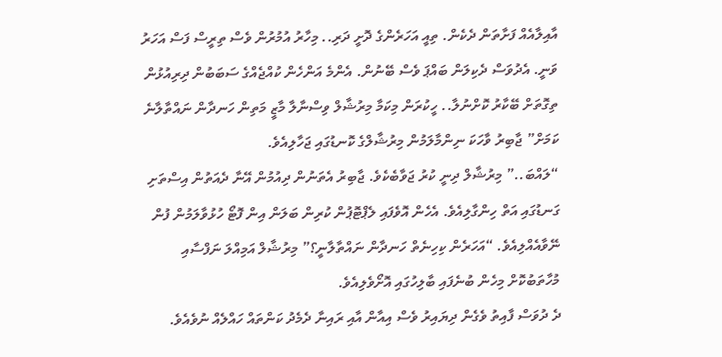އާއިލާއެއް ފަށާތަން ދެކެން. ތިއީ އަހަރެންގެ ދޮށީ ދަރި.. މިހާރު އުމުރުން ވެސް ތިރީސް ފަސް އަހަރު ވަނީ. އެދުވަސް ދެކިލަން ބައްޕަ ވެސް ބޭނުން. އެންމެ އަންހެން ކުއްޖެއްގެ ސަބަބުން ދިރިއުޅުން ތިގޮތަށް ބޭކާރު ކޮށްނުލާ.. ހީކުރަން މިކަމާ މިރުޝާލް ވިސްނާލާ މާޒީ މަތިން ހަނދާން ނައްތާލާނެ ކަމަށް” ޖާބިރު ވާހަކަ ނިންމާލަމުން މިރުޝާލްގެ ކޮނޑުގައި ޖަހާލިއެވެ.
“ލައްބަ..” މިރުޝާލް ދިނީ ކުރު ޖަވާބެކެވެ. ޖާބިރު އެތަނުން ދިއުމުން އޭނާ ދެއަތުން އިސްތަށި ގަނޑުގައި އަތް ހިންގާލިއެވެ. އެހެން އޮވެފައި ލެޕްޓޮޕުން ކުރިން ބަލަން އިން ފޮޓޯ ހުޅުވާލަމުން ފުން ނޭވާއެއްލިއެވެ. “އަހަރެން ކިހިނެތް ހަނދާން ނައްތާލާނީ؟” މިރުޝާލް އަމިއްލަ ނަފްސާއި މުހާތަބުކޮށް މިހެން ބުނެފައި ބާލިހުގައި އޮށޯވެލިއެވެ.
ދެ ދުވަސް ފާއިތު ވެގެން ދިޔައިރު ވެސް އިއާން އާއި ރައިނާ ދެމެދު ކަންތައް ހައްލެއް ނުވެއެވެ.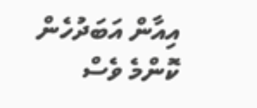އިއާން އަބަދުހެން ކޮންމެ ވެސް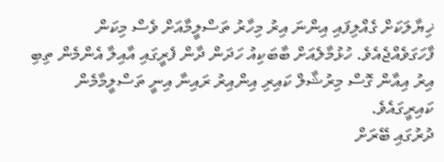ޚިޔާލަކަށް ގެއްލިފައި އިންނަ އިރު މިހާރު ތަސްލީމާއަށް ވެސް މިކަން ފާހަގަވެއްޖެއެވެ. ހުޅުމާލެއަށް ބާބަކިއު ހަދަން ދާން ފެރީގައި އާއިލާ އެންމެން ތިބި އިރު އިއާން ގޮސް މިރުޝާލް ކައިރި އިންއިރު ރައިނާ އިނީ ތަސްލީމާމެން ކައިރީގައެވެ.
ދުރުގައި ބޭރަށް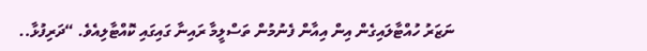ނަޒަރު ހުއްޓާލައިގެން އިން އިއާން ފެނުމުން ތަސްލީމާ ރައިނާ ގައިގައި ކޮއްޓާލިއެވެ. “ދަރިފުޅާ..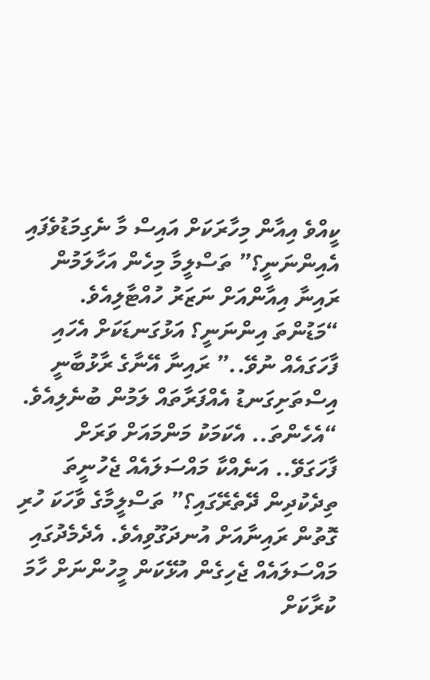ކީއްވެ އިއާން މިހާރަކަށް އައިސް މާ ނެގިމަޑުވެފައި އެއިންނަނީ؟” ތަސްލީމާ މިހެން އަހާލަމުން ރައިނާ އިއާންއަށް ނަޒަރު ހުއްޓާލިއެވެ. “މަޑުންތަ އިންނަނީ؟ އަޅުގަނޑަކަށް އެހައި ފާހަގައެއް ނުވޭ..” ރައިނާ އޭނާގެ ރާޅުބާނީ އިސްތަށިގަނޑު އެއްފަރާތައް ލަމުން ބުނެލިއެވެ.
“އެހެންތަ.. އެކަމަކު މަންމައަށް ވަރަށް ފާހަގަވޭ.. އަނެއްކާ މައްސަލައެއް ޖެހުނީތަ ތިދެކުދިން ދޭތެރޭގައި؟” ތަސްލީމާގެ ވާހަކަ ހުރި ގޮތުން ރައިނާއަށް އުނދަގޫވިއެވެ. އެދެމެދުގައި މައްސަލައެއް ޖެހިގެން އުޅޭކަން މީހުންނަށް ހާމަ ކުރާކަށް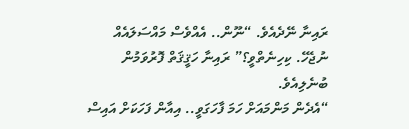ރައިނާ ނޭދެއެވެ. “ނޫން.. އެއްވެސް މައްސަލައެއް ނުޖެހޭ. ކިހިނެތްވީ؟” ރައިނާ ހަޤީޤަތް ފޮރުވަމުން ބުނެލިއެވެ.
“އެދެން މަންމައަށް ހަމަ ފާހަގަވީ.. އިއާން ފަހަކަށް އައިސް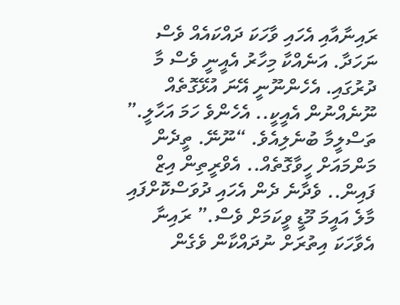ރައިނާއާއި އެހައި ވާހަކަ ދައްކައެއް ވެސް ނަހަދާ. އަނެއްކާ މިހާރު އެއީނީ ވެސް މާ ދުރުގައި. އެހެންނޫނީ އޭނަ އުޅޭގޮތެއް ނޫނެއްނުން އެއީކީ.. އެހެންވެ ހަމަ އަހާލީ.” ތަސްލީމާ ބުނެލިއެވެ. “ނޫނޭ. ތީދެން މަންމައަށް ހީވާގޮތެއް.. އެވްރީތިން އިޒް ފައިން.. ވެދާނެ ދެން އެހައި ދުވަސްކޮށްފައި މާލެ އައީމަ މޫޑީ ވީކަމަށް ވެސް.” ރައިނާ އެވާހަކަ އިތުރަށް ނުދައްކާން ވެގެން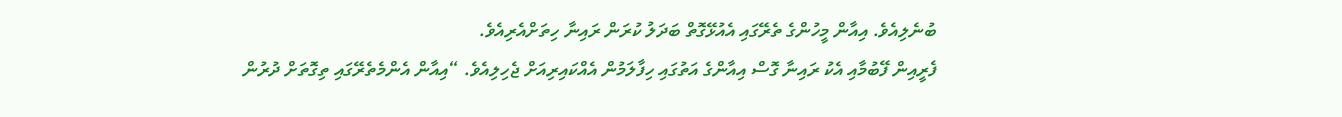ބުނެލިއެވެ. އިއާން މީހުންގެ ތެރޭގައި އެއުޅޭގޮތް ބަދަލު ކުރަން ރައިނާ ހިތަށްއެރިއެވެ.
ފެރީއިން ފޭބުމާއި އެކު ރައިނާ ގޮސް އިއާންގެ އަތުގައި ހިފާލަމުން އެއްކައިރިއަށް ޖެހިލިއެވެ. “އިއާން އެންމެތެރޭގައި ތިގޮތަށް ދުރުން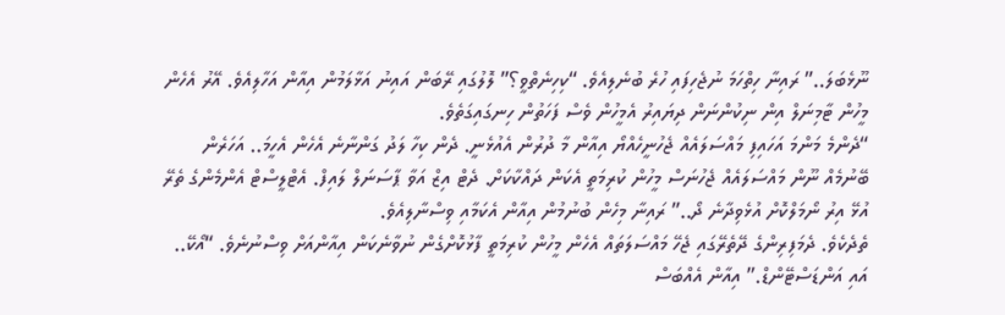ނޫޅެބަލަ..” ރައިނާ ހިތްހަމަ ނުޖެހިފައި ހުރެ ބުނެލިއެވެ. “ކިހިނެތްވީ؟” ލޮލުގައި ރޭބަން އައިނު އަޅާލަމުން އިއާން އަހާލިއެވެ. އޭރު އެހެން މީހުން ޓާމިނަލް އިން ނިކުންނަން ދިޔައިރު އެމީހުން ވެސް ފަހަތުން ހިނގައިގަތެވެ.
“ދެންމެ މަންމަ އަހައިފި މައްސަލައެއް ޖެހުނީހެއްޔޯ އިއާން މާ ދުރުން އެއުޅެނީ. ދެން ކިހާ ލަދު ގަންނާނެ އެހެން އެހީމަ.. އަހަރެން ބޭނުމެއް ނޫން މައްސަލައެއް ޖެހުނަސް މީހުން ކުރިމަތީ އެކަން ދައްކާކަށް. ދެޓް އިޒް އަވާ ޕާސަނަލް ލައިފް. އެޓްލީސްޓް އެންމެންގެ ތެރޭ އުޅޭ އިރު ނޯމަލްކޮށް އުޅެވިދާނެ ދޯ..” ރައިނާ މިހެން ބުނުމުން އިއާން އެކަމާއި ވިސްނާލިއެވެ.
ތެދެކެވެ. ދެމަފިރިންގެ ދޭތެރޭގައި ޖެހޭ މައްސަލަތައް އެހެން މީހުން ކުރިމަތީ ފާޅުކޮށްގެން ނުވާނެކަން އިއާންއަށް ވިސްނުނެވެ. “އޯކޭ.. އައި އަންޑަސްޓޭންޑް.” އިއާން އެއްބަސް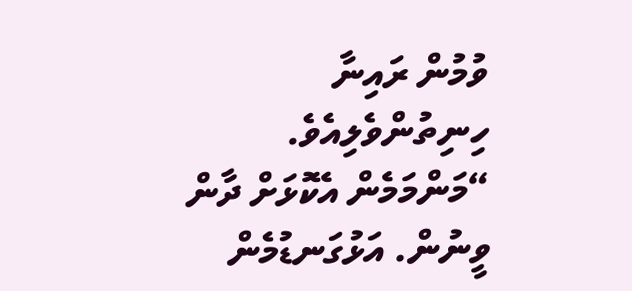ވުމުން ރައިނާ ހިނިތުންވެލިއެވެ. “މަންމަމެން އެކޮޅަށް ދާން ވީނުން. އަޅުގަނޑުމެން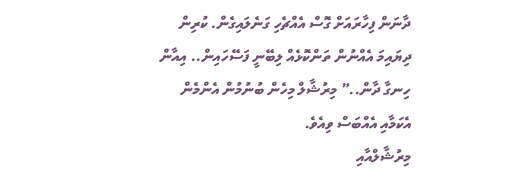ދާނަން ފިހާރައަށް ގޮސް އެއްޗެހި ގަނެލައިގެން. ކުރިން ދިޔައިމަ އެއްނުން ތަންކޮޅެއް ލިބޭނީ ފަސޭހައިން.. އިއާން ހިނގާ ދާން..” މިރުޝާލް މިހެން ބުނުމުން އެންމެން އެކަމާއި އެއްބަސް ވިއެވެ.
މިރުޝާލްއާއި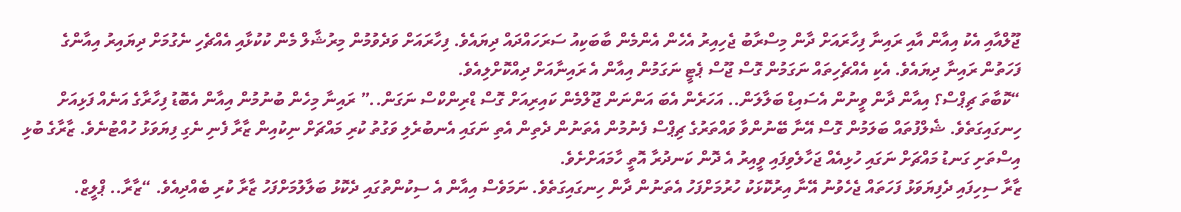ޖޫލްއާއި އެކު އިއާން އާއި ރައިނާ ފިހާރައަށް ދާން މިސްރާބު ޖެހިއިރު އެހެން އެންމެން ބާބަކިއު ސަރަހައްދައް ދިޔައެވެ. ފިހާރައަށް ވަދެވުމުން މިރުޝާލް މެން ކުކުޅާއި އެއްޗެހި ނެގުމަށް ދިޔައިރު އިއާންގެ ފަހަތުން ރައިނާ ދިޔައެވެ. އެކި އެއްޗެހިތައް ނަގަމުން ގޮސް ޖޫސް ޕެޓީ ނަގަމުން އިއާން އެ ރައިނާއަށް ދިއްކޮށްލިއެވެ.
“ކޮބާތަ ޗިޕްސް؟ އިއާން ދާން ވީނުން އެސައިޑް ބަލާލަން.. އަހަރެން އެބަ އަންނަން ޖޫލްމެން ކައިރިއަށް ގޮސް ޑްރިންކްސް ނަގަން..” ރައިނާ މިހެން ބުނުމުން އިއާން އެބޮޑު ފިހާރާގެ އަނެއް ފަޅިއަށް ހިނގައިގަތެވެ. ޝެލްފުތައް ބަލަމުން ގޮސް އޭނާ ބޭނުންވާ ވައްތަރުގެ ޗިޕްސް ފެނުމުން އެތަނުން ދެތިން އެތި ނަގައި އެނބުރެލި ވަގުތު ކުރި މައްޗަށް ނިކުއިން ޒާރާ ފެނި ނެގި ފިޔަވަޅު ހުއްޓުނެވެ. ޒާރާގެ ބުޅި އިސްތަށި ގަނޑު މައްޗަށް ނަގައި ހުޅިއެއް ޖަހާލެވިފައި ވީއިރު އެ ދޮން ކަނދުރާ އޮތީ ހާމައަށްށެވެ.
ޒާރާ ސިހިފައި ދެފިޔަވަޅު ފަހަތައް ޖެހެވުނު އޭނާ އިރުކޮޅަކު ހުރުމަށްފަހު އެތަނުން ދާން ހިނގައިގަތެވެ. ނަމަވެސް އިއާން އެ ސިކުންތުގައި ދެކޮޅު ބަލާލުމަށްފަހު ޒާރާ ކުރި ބެއްދިއެވެ. “ޒާރާ.. ޕްލީޒް.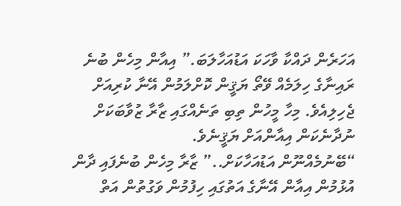އަހަރެން ދައްކާ ވާހަކަ އަޑުއަހާލަބަ.” އިއާން މިހެން ބުނެ ރައިނާގެ ހިލަމެއް ވޭތޯ ޔަޤީން ކޮށްލަމުން އޭނާ ކުރިއަށް ޖެހިލިއެވެ. މިހާ މީހުން ތިބި ތަނެއްގައި ޒާރާ ޒުވާބަކަށް ނުދާނެކަން އިއާންއަށް ޔަޤީނެވެ.
“ބޭނުމެއްނޫން އަޑުއަހާކަށް..” ޒާރާ މިހެން ބުނެފައި ދާން އުޅުމުން އިއާން އޭނާގެ އަތުގައި ހިފުމުން ވަގުތުން އަތް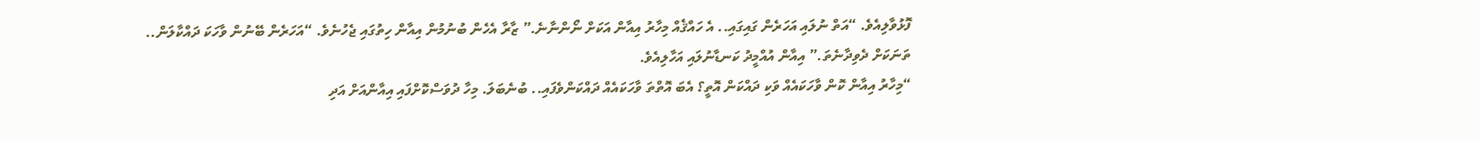ފޮޅުވާލިއެވެ. “އަތް ނުލައި އަހަރެން ގައިގައި.. އެ ހައްޤެއް މިހާރު އިއާން އަކަށް ނޯންނާނެ.” ޒާރާ އެހެން ބުނުމުން އިއާން ހިތުގައި ޖެހުނެވެ. “އަހަރެން ބޭނުން ވާހަކަ ދައްކާލަން.. ތަނަކަށް ދެވިދާނެތަ.” އިއާން އުއްމީދު ކަނޑާނުލައި އަހާލިއެވެ.
“މިހާރު އިއާން ކޮން ވާހަކައެއް ވަކި ދައްކަން އޮތީ؟ އެބަ އޮތްތަ ވާހަކައެއް ދައްކަންވެފައި.. ބުނެބަލަ. މިހާ ދުވަސްކޮށްފައި އިއާންއަށް އަދި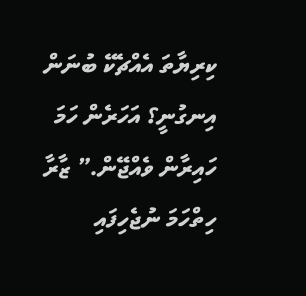ކިރިޔާތަ އެއްޗެކޭ ބުނަން އިނގުނީ؟ އަހަރެން ހަމަ ހައިރާން ވެއްޖޭން.” ޒާރާ ހިތްހަމަ ނުޖެހިފައި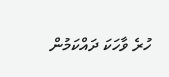ހުރެ ވާހަކަ ދައްކަމުން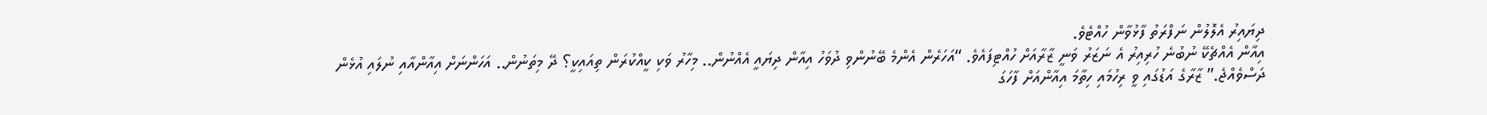ދިޔައިރު އެލޮލުން ނަފްރަތު ފާޅުވާން ހުއްޓެވެ.
އިއާން އެއްޗެކޭ ނުބުނެ ހުރިއިރު އެ ނަޒަރު ވަނީ ޒާރާއަށް ހުއްޓިފައެވެ. “އަހަރެން އެންމެ ބޭނުންވި ދުވަހު އިއާން ދިޔައީ އެއްނުން.. މިހާރު ވަކި ކީއްކުރަން ތިއައިކީ؟ ދޭ މިތަނުން.. އަހަންނަށް އިއާންއާއި ނުލައި އުޅެން ދަސްވެއްޖެ.” ޒާރާގެ އަޑުގައި ވީ ރިހުމައި ހިތާމަ އިއާންއަށް ފާހަގަ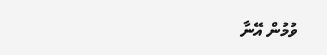ވުމުން އޭނާ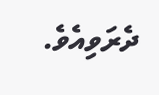ދެރަވިއެވެ.